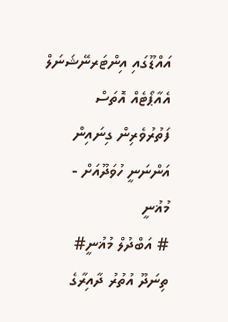އައްޑޫގައި އިންޓަރނޭޝަނަލް އެއާޕޯޓެއް އޮތަސް ފަތުރުވެރިން ގިނައިން އަންނަނީ ހުވަދޫއަށް - މުޣުނީ
# އަބްދުލް މުޣުނީ# ތިނަދޫ އުތުރު ދާއިރާގެ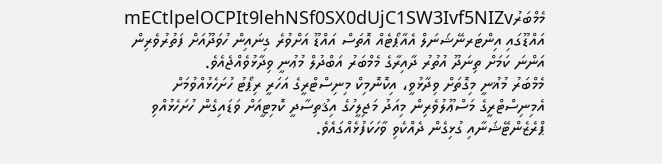މެމްބަރުmECtlpelOCPIt9lehNSf0SX0dUjC1SW3Ivf5NIZv
އައްޑޫގައި އިންޓަރނޭޝަނަލް އެއާޕޯޓެއް އޮތަސް އައްޑޫ އަށްވުރެ ގިނައިން ހުވަދޫއަށް ފަތުރުވެރިން އަންނަ ކަމަށް ތިނަދޫ އުތުރު ދާއިރާގެ މެމްބަރު އަބްދުލް މުޢުނީ ވިދާޅުވެއްޖެއެވެ.
މެމްބަރު މުޣުނީ މިގޮތަށް ވިދާޅުވީ، އިކޮނޮމިކް މިނިސްޓްރީގެ އަހަރީ ރިޕޯޓު ހުށަހެޅުއްވުމަށް އެމިނިސްޓްރީގެ މަސްޢޫލުވެރިން މިއަދު މަޖިލީހުގެ އިޤުތިސާދީ ކޮމިޓީއަށް ވަޑައިގެން ހުށަހެޅުއްވި ޕްރެޒެންޓޭޝަނާއި ގުޅިގެން ދެއްކެވި ވާހަކަފުޅެއްގައެވެ.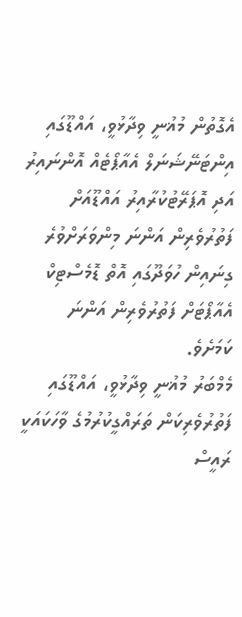އެގޮތުން މުޣުނީ ވިދާޅުވީ، އައްޑޫގައި އިންޓަނޭޝަނަލް އެއާޕޯޓެއް އޮންނައިރު އަދި އޮޕަރޭޓުކުރާއިރު އައްޑޫއަށް ފަތުރުވެރިން އަންނަ މިންވަރަށްވުރެ ގިނައިން ހުވަދޫގައި އޮތް ޑޮމެސްޓިކް އެއާޕޯޓަށް ފަތުރުވެރިން އަންނަ ކަމަށެވެ.
މެމްބަރު މުޣުނީ ވިދާޅުވީ، އައްޑޫގައި ފަތުރުވެރިކަން ތަރައްގީކުރުމުގެ ވާހަކައަކީ ރައީސް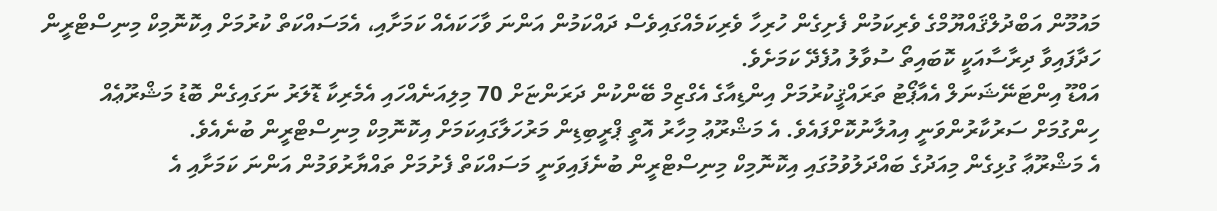މައުމޫން އަބްދުލްޤައްޔޫމްގެ ވެރިކަމުން ފެށިގެން ހުރިހާ ވެރިކަމެއްގައިވެސް ދައްކަމުން އަންނަ ވާހަކައެއް ކަމަށާއި، އެމަސައްކަތް ކުރުމަށް އިކޮނޮމިކް މިނިސްޓްރީން ހަދާފައިވާ ދިރާސާއަކީ ކޮބައިތޯ ސުވާލު އުފެދޭ ކަމަށެވެ.
އައްޑޫ އިންޓަނޭޝަނަލް އެއާޕޯޓު ތަރައްޤީކުރުމަށް އިންޑިއާގެ އެގްޒިމް ބޭންކުން ދަރަންޏަށް 70 މިލިއަނެއްހައި އެމެރިކާ ޑޮލަރު ނަގައިގެން ބޮޑު މަޝްރޫޢެއް ހިންގުމަށް ސަރުކާރުންވަނީ އިއުލާނުކޮށްފައެވެ. އެ މަޝްރޫޢު މިހާރު އޮތީ ޕްރީބިޑިން މަރުހަލާގައިކަމަށް އިކޮނޮމިކް މިނިސްޓްރީން ބުނެއެވެ.
އެ މަޝްރޫޢާ ގުޅިގެން މިއަދުގެ ބައްދަލުވުމުގައި އިކޮނޮމިކް މިނިސްޓްރީން ބުނެފައިވަނީ މަސައްކަތް ފެށުމަށް ތައްޔާރުވަމުން އަންނަ ކަމަށާއި އެ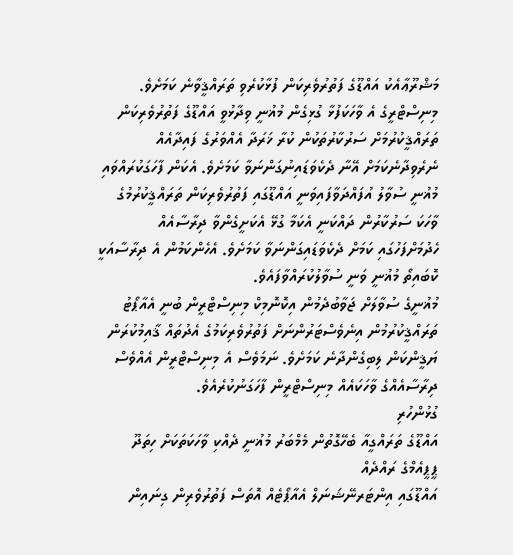މަޝްރޫޢާއެކު އައްޑޫގެ ފަތުރުވެރިކަން ފުޅާކުރެވި ތަރައްޤީވާނެ ކަމަށެވެ.
މިނިސްޓްރީގެ އެ ވާހަކަފުޅާ ގުޅިގެން މުޣުނީ ވިދާޅުވީ އައްޑޫގެ ފަތުރުވެރިކަން ތަރައްޤީކުރުމަށް ސަރުކާރުތަކުން ކުރާ ޚަރަދާ އެއްވަރުގެ ފައިދާއެއް ނެރެވިދާނެކަމަށް އޭނާ ދެކެވަޑައިނުގަންނަވާ ކަމަށެވެ. އެކަން ފާހަގަކުރައްވައި މުޣުނީ ސުވާލު އުފައްދަވާފައިވަނީ އައްޑޫގައި ފަތުރުވެރިކަން ތަރައްޤީކުރުމުގެ ވާހަކަ ސަރުކާރުން ދައްކަނީ އެކަމާ ގުޅޭ އެކަށީގެންވާ ދިރާސާއެއް ހެދުމަށްފަހުގައި ކަމަށް ދެކެވަޑައިގަންނަވާ ކަމަށެވެ. އެހެންކަމުން އެ ދިރާސާއަކީ ކޮބައިތޯ މުޣުނީ ވަނީ ސުވާލުކުރައްވާފައެވެ.
މުޣުނީގެ ސުވާލަށް ޖަވާބުދެމުން އިކޮނޮމިކް މިނިސްޓްރީން ބުނީ އެއާޕޯޓު ތަރައްޤީކުރުމުން އިނެވެސްޓަރުންނަށް ފަތުރުވެރިކަމުގެ އެދުތައް ޤާއިމުކުރަން ޔަޤީންކަން ލިބިގެންދާނެ ކަމަށެވެ. ނަމަވެސް އެ މިނިސްޓްރީން އެއްވެސް ދިރާސާއެއްގެ ވާހަކައެއް މިނިސްޓްރީން ފާހަގަނުކުރެއެވެ.
ގުޅުންހުރި
އައްޑޫގެ ތަރައްގީއާ ބެހޭގޮތުން މެމްބަރު މުޣުނީ ދެއްކި ވާހަކަތަކަށް ހިތަދޫ ޕީޕީއެމްގެ ރައްދެއް
އައްޑޫގައި އިންޓަރނޭޝަނަލް އެއާޕޯޓެއް އޮތަސް ފަތުރުވެރިން ގިނައިން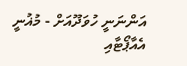އަންނަނީ ހުވަދޫއަށް - މުޣުނީ
އެއާޕޯޓާއި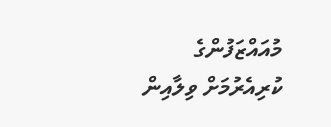މުއައްޒަފުންގެ ކުރިއެރުމަށް ވިލާއިން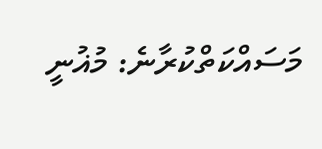މަސައްކަތްކުރާނެ: މުޣުނީ